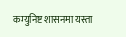कम्युनिष्ट शासनमा यस्ता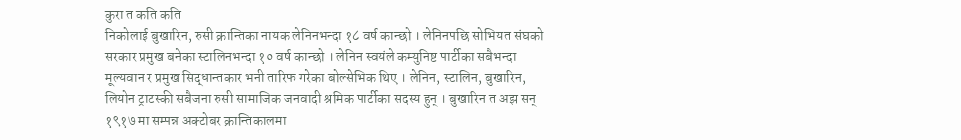कुरा त कति कति
निकोलाई बुखारिन, रुसी क्रान्तिका नायक लेनिनभन्दा १८ वर्ष कान्छो । लेनिनपछि सोभियत संघको सरकार प्रमुख बनेका स्टालिनभन्दा १० वर्ष कान्छो । लेनिन स्वयंले कम्युनिष्ट पार्टीका सबैभन्दा मूल्यवान र प्रमुख सिद्धान्तकार भनी तारिफ गरेका बोल्सेभिक थिए । लेनिन, स्टालिन, बुखारिन, लियोन ट्राटस्की सबैजना रुसी सामाजिक जनवादी श्रमिक पार्टीका सदस्य हुन् । बुखारिन त अझ सन् १९१७ मा सम्पन्न अक्टोबर क्रान्तिकालमा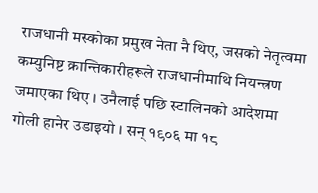राजधानी मस्कोका प्रमुख नेता नै थिए, जसको नेतृत्वमा कम्युनिष्ट क्रान्तिकारीहरूले राजधानीमाथि नियन्त्रण जमाएका थिए । उनैलाई पछि स्टालिनको आदेशमा गोली हानेर उडाइयो । सन् १९०६ मा १८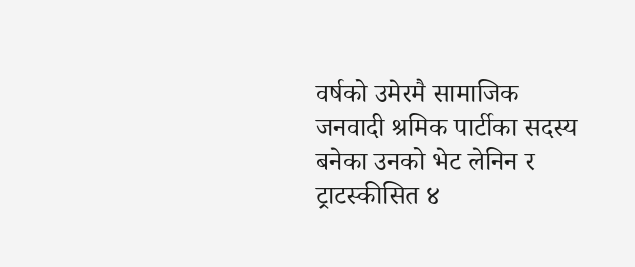वर्षको उमेरमै सामाजिक जनवादी श्रमिक पार्टीका सदस्य बनेका उनको भेट लेनिन र ट्राटस्कीसित ४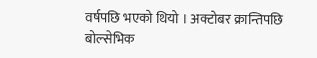वर्षपछि भएको थियो । अक्टोबर क्रान्तिपछि बोल्सेभिक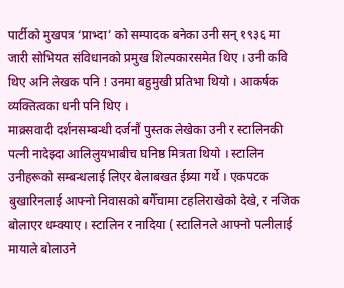पार्टीको मुखपत्र ‘प्राभ्दा’ को सम्पादक बनेका उनी सन् १९३६ मा जारी सोभियत संविधानको प्रमुख शिल्पकारसमेत थिए । उनी कवि थिए अनि लेखक पनि ! उनमा बहुमुखी प्रतिभा थियो । आकर्षक व्यक्तित्वका धनी पनि थिए ।
माक्र्सवादी दर्शनसम्बन्धी दर्जनौं पुस्तक लेखेका उनी र स्टालिनकी पत्नी नादेझ्दा आलिलुयभाबीच घनिष्ठ मित्रता थियो । स्टालिन उनीहरूको सम्बन्धलाई लिएर बेलाबखत ईष्र्या गर्थे । एकपटक बुखारिनलाई आफ्नो निवासको बगैँचामा टहलिराखेको देखे, र नजिक बोलाएर धम्क्याए । स्टालिन र नादिया ( स्टालिनले आफ्नो पत्नीलाई मायाले बोलाउने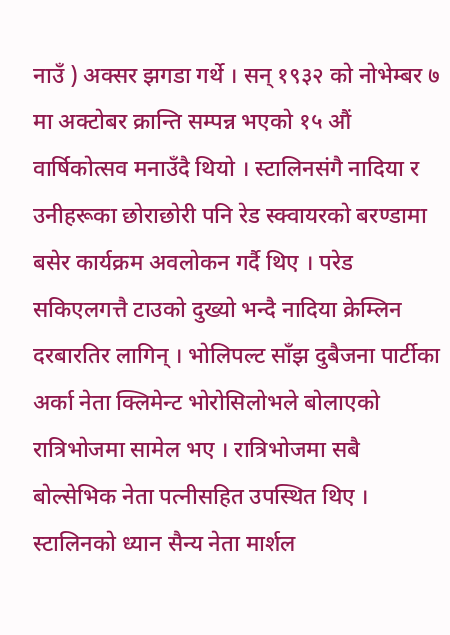नाउँ ) अक्सर झगडा गर्थे । सन् १९३२ को नोभेम्बर ७ मा अक्टोबर क्रान्ति सम्पन्न भएको १५ औं वार्षिकोत्सव मनाउँदै थियो । स्टालिनसंगै नादिया र उनीहरूका छोराछोरी पनि रेड स्क्वायरको बरण्डामा बसेर कार्यक्रम अवलोकन गर्दै थिए । परेड सकिएलगत्तै टाउको दुख्यो भन्दै नादिया क्रेम्लिन दरबारतिर लागिन् । भोलिपल्ट साँझ दुबैजना पार्टीका अर्का नेता क्लिमेन्ट भोरोसिलोभले बोलाएको रात्रिभोजमा सामेल भए । रात्रिभोजमा सबै बोल्सेभिक नेता पत्नीसहित उपस्थित थिए । स्टालिनको ध्यान सैन्य नेता मार्शल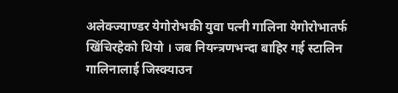अलेक्ज्याण्डर येगोरोभकी युवा पत्नी गालिना येगोरोभातर्फ खिंचिरहेको थियो । जब नियन्त्रणभन्दा बाहिर गई स्टालिन गालिनालाई जिस्क्याउन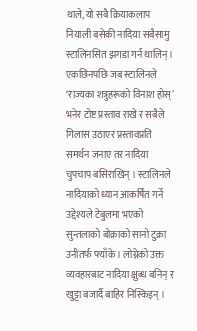थाले, यो सबै क्रियाकलाप नियाली बसेकी नादिया सबैसामु स्टालिनसित झगडा गर्न थालिन् ।
एकछिनपछि जब स्टालिनले ‘राज्यका शत्रुहरूको विनाश होस्’ भनेर टोष्ट प्रस्ताव राखे र सबैले गिलास उठाएर प्रस्तावप्रति समर्थन जनाए तर नादिया चुपचाप बसिराखिन् । स्टालिनले नादियाको ध्यान आकर्षित गर्ने उद्देश्यले टेबुलमा भएको सुन्तलाको बोक्राको सानो टुक्रा उनीतर्फ फ्याँके । लोग्नेको उक्त व्यवहारबाट नादिया क्षुब्ध बनिन् र खुट्टा बजार्दै बाहिर निस्किइन् ।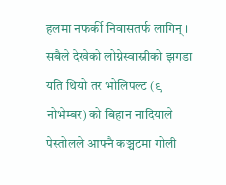हलमा नफर्की निवासतर्फ लागिन् । सबैले देखेको लोग्नेस्वास्नीको झगडा यति थियो तर भोलिपल्ट (९ नोभेम्बर) को बिहान नादियाले पेस्तोलले आफ्नै कञ्चटमा गोली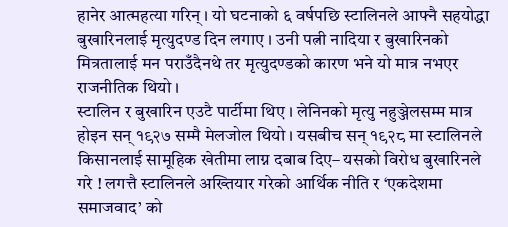हानेर आत्महत्या गरिन् । यो घटनाको ६ वर्षपछि स्टालिनले आफ्नै सहयोद्धा बुखारिनलाई मृत्युदण्ड दिन लगाए । उनी पत्नी नादिया र बुखारिनको मित्रतालाई मन पराउँदैनथे तर मृत्युदण्डको कारण भने यो मात्र नभएर राजनीतिक थियो ।
स्टालिन र बुखारिन एउटै पार्टीमा थिए । लेनिनको मृत्यु नहुञ्जेलसम्म मात्र होइन सन् १९२७ सम्मै मेलजोल थियो । यसबीच सन् १९२८ मा स्टालिनले किसानलाई सामूहिक खेतीमा लाग्न दबाब दिए– यसको विरोध बुखारिनले गरे ! लगत्तै स्टालिनले अख्तियार गरेको आर्थिक नीति र ‘एकदेशमा समाजवाद’ को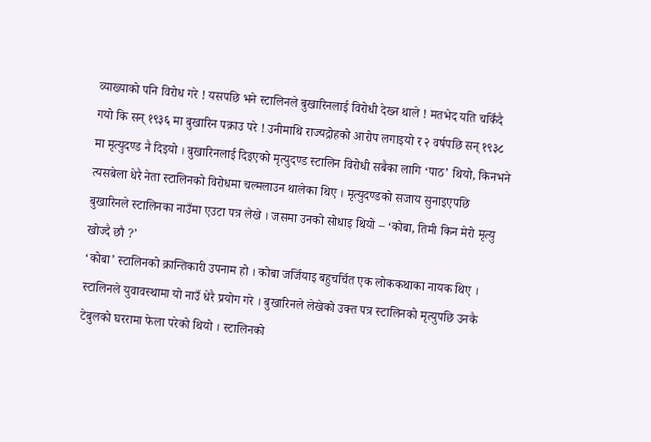व्याख्याको पनि विरोध गरे ! यसपछि भने स्टालिनले बुखारिनलाई विरोधी देख्न थाले ! मतभेद यति चर्किंदै गयो कि सन् १९३६ मा बुखारिन पक्राउ परे ! उनीमाथि राज्यद्रोहको आरोप लगाइयो र २ वर्षपछि सन् १९३८ मा मृत्युदण्ड नै दिइयो । बुखारिनलाई दिइएको मृत्युदण्ड स्टालिन विरोधी सबैका लागि ‘पाठ’ थियो, किनभने त्यसबेला धेरै नेता स्टालिनको विरोधमा चल्मलाउन थालेका थिए । मृत्युदण्डको सजाय सुनाइएपछि बुखारिनले स्टालिनका नाउँमा एउटा पत्र लेखे । जसमा उनको सोधाइ थियो – ‘कोबा, तिमी किन मेरो मृत्यु खोज्दै छौ ?’
‘कोबा’ स्टालिनको क्रान्तिकारी उपनाम हो । कोबा जर्जियाइ बहुचर्चित एक लोककथाका नायक थिए । स्टालिनले युवावस्थामा यो नाउँ धेरै प्रयोग गरे । बुखारिनले लेखेको उक्त पत्र स्टालिनको मृत्युपछि उनकै टेबुलको घररामा फेला परेको थियो । स्टालिनको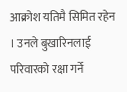आक्रोश यतिमै सिमित रहेन । उनले बुखारिनलाई परिवारको रक्षा गर्ने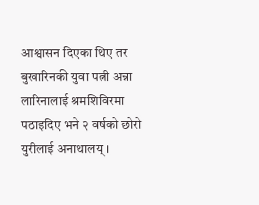आश्वासन दिएका थिए तर बुखारिनकी युवा पत्नी अन्ना लारिनालाई श्रमशिविरमा पठाइदिए भने २ वर्षको छोरो युरीलाई अनाथालय् ।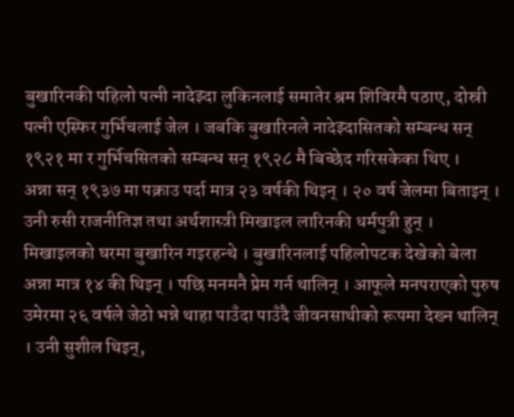बुखारिनकी पहिलो पत्नी नादेझ्दा लुकिनलाई समातेर श्रम शिविरमै पठाए, दोस्री पत्नी एस्फिर गुर्भिचलाई जेल । जबकि बुखारिनले नादेझ्दासितको सम्बन्ध सन् १९२१ मा र गुर्भिचसितको सम्बन्ध सन् १९२८ मै बिच्छेद गरिसकेका थिए ।
अन्ना सन् १९३७ मा पक्राउ पर्दा मात्र २३ वर्षकी थिइन् । २० वर्ष जेलमा बिताइन् । उनी रुसी राजनीतिज्ञ तथा अर्थशास्त्री मिखाइल लारिनकी धर्मपुत्री हुन् । मिखाइलको घरमा बुखारिन गइरहन्थे । बुखारिनलाई पहिलोपटक देखेको बेला अन्ना मात्र १४ की थिइन् । पछि मनमनै प्रेम गर्न थालिन् । आफूले मनपराएको पुरुष उमेरमा २६ वर्षले जेठो भन्ने थाहा पाउँदा पाउँदै जीवनसाथीको रूपमा देख्न थालिन् । उनी सुशील थिइन्,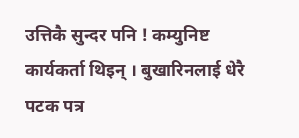उत्तिकै सुन्दर पनि ! कम्युनिष्ट कार्यकर्ता थिइन् । बुखारिनलाई धेरै पटक पत्र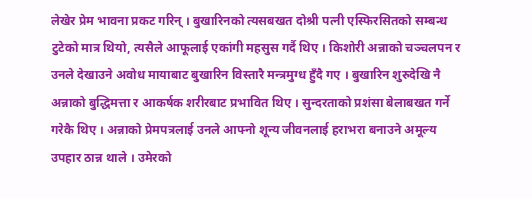लेखेर प्रेम भावना प्रकट गरिन् । बुखारिनको त्यसबखत दोश्री पत्नी एस्फिरसितको सम्बन्ध टुटेको मात्र थियो, त्यसैले आफूलाई एकांगी महसुस गर्दै थिए । किशोरी अन्नाको चञ्चलपन र उनले देखाउने अवोध मायाबाट बुखारिन विस्तारै मन्त्रमुग्ध हुँदै गए । बुखारिन शुरुदेखि नै अन्नाको बुद्धिमत्ता र आकर्षक शरीरबाट प्रभावित थिए । सुन्दरताको प्रशंसा बेलाबखत गर्ने गरेकै थिए । अन्नाको प्रेमपत्रलाई उनले आफ्नो शून्य जीवनलाई हराभरा बनाउने अमूल्य उपहार ठान्न थाले । उमेरको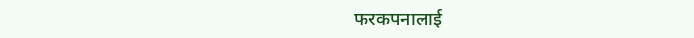फरकपनालाई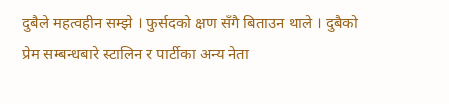दुबैले महत्वहीन सम्झे । फुर्सदको क्षण सँगै बिताउन थाले । दुबैको प्रेम सम्बन्धबारे स्टालिन र पार्टीका अन्य नेता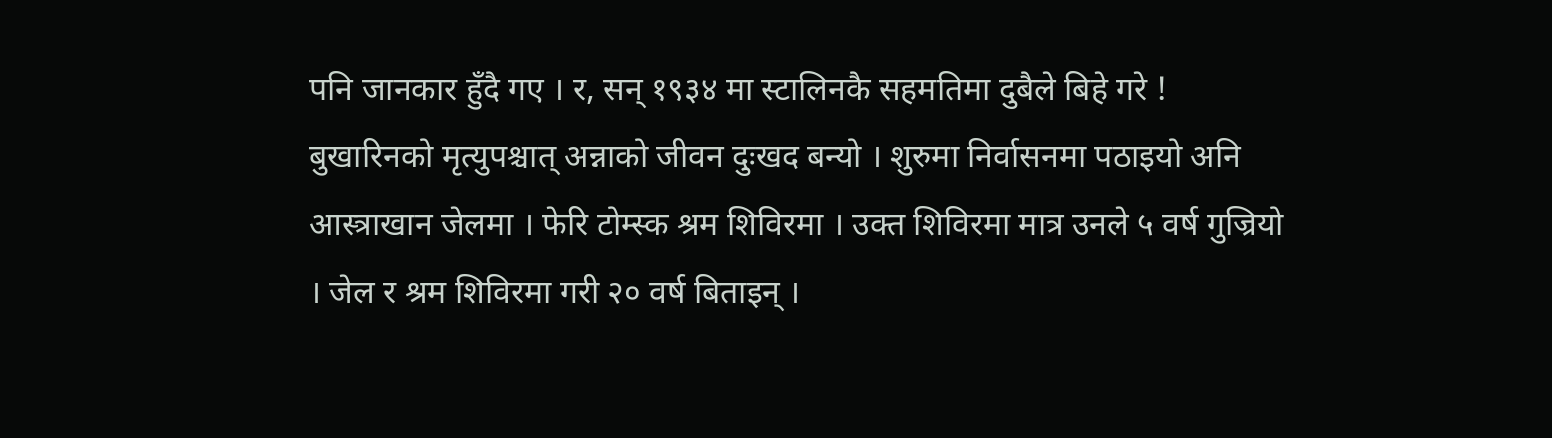पनि जानकार हुँदै गए । र, सन् १९३४ मा स्टालिनकै सहमतिमा दुबैले बिहे गरे !
बुखारिनको मृत्युपश्चात् अन्नाको जीवन दुःखद बन्यो । शुरुमा निर्वासनमा पठाइयो अनि आस्त्राखान जेलमा । फेरि टोम्स्क श्रम शिविरमा । उक्त शिविरमा मात्र उनले ५ वर्ष गुज्रियो । जेल र श्रम शिविरमा गरी २० वर्ष बिताइन् ।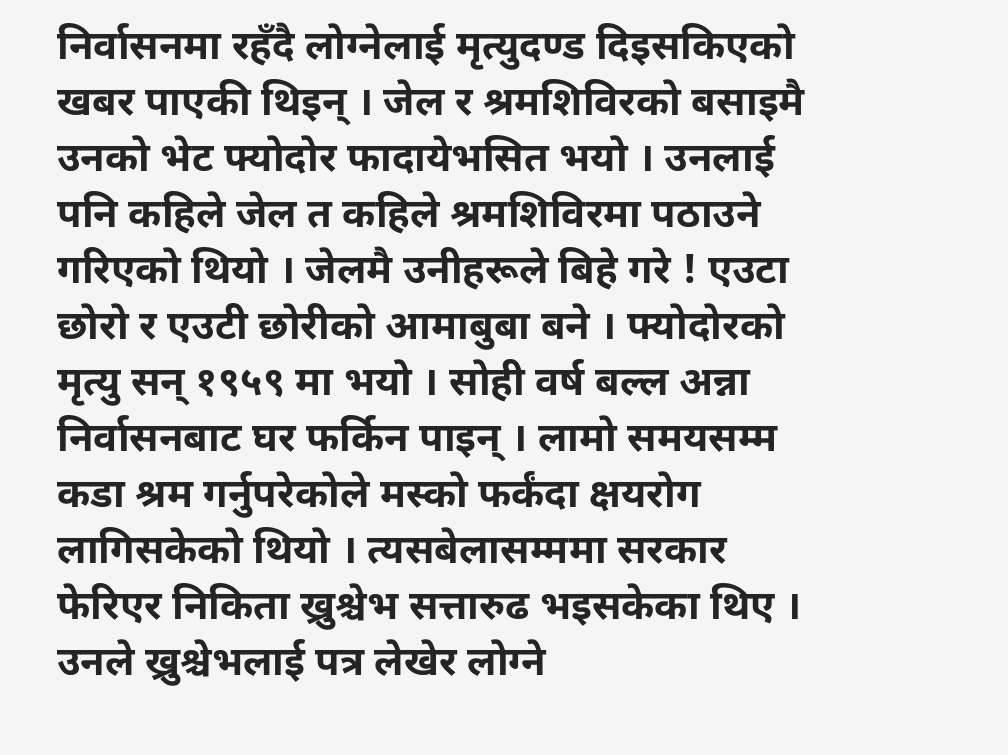निर्वासनमा रहँदै लोग्नेलाई मृत्युदण्ड दिइसकिएको खबर पाएकी थिइन् । जेल र श्रमशिविरको बसाइमै उनको भेट फ्योदोर फादायेभसित भयो । उनलाई पनि कहिले जेल त कहिले श्रमशिविरमा पठाउने गरिएको थियो । जेलमै उनीहरूले बिहे गरे ! एउटा छोरो र एउटी छोरीको आमाबुबा बने । फ्योदोरको मृत्यु सन् १९५९ मा भयो । सोही वर्ष बल्ल अन्ना निर्वासनबाट घर फर्किन पाइन् । लामो समयसम्म कडा श्रम गर्नुपरेकोले मस्को फर्कंदा क्षयरोग लागिसकेको थियो । त्यसबेलासम्ममा सरकार फेरिएर निकिता ख्रुश्चेभ सत्तारुढ भइसकेका थिए । उनले ख्रुश्चेभलाई पत्र लेखेर लोग्ने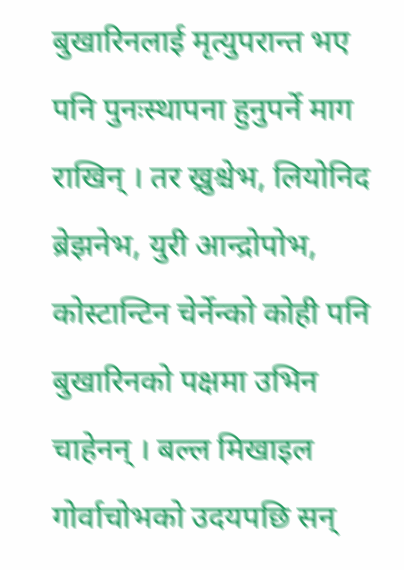बुखारिनलाई मृत्युपरान्त भए पनि पुनःस्थापना हुनुपर्ने माग राखिन् । तर ख्रुश्चेभ, लियोनिद ब्रेझनेभ, युरी आन्द्रोपोभ, कोस्टान्टिन चेर्नेन्को कोही पनि बुखारिनको पक्षमा उभिन चाहेनन् । बल्ल मिखाइल गोर्वाचोभको उदयपछि सन्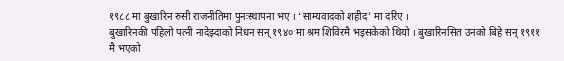१९८८ मा बुखारिन रुसी राजनीतिमा पुनःस्थापना भए । ‘साम्यवादको शहीद’ मा दरिए ।
बुखारिनकी पहिलो पत्नी नादेझ्दाको निधन सन् १९४० मा श्रम शिविरमै भइसकेको थियो । बुखारिनसित उनको बिहे सन् १९११ मै भएको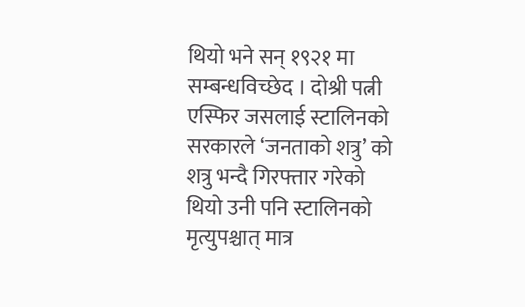थियो भने सन् १९२१ मा सम्बन्धविच्छेद । दोश्री पत्नी एस्फिर जसलाई स्टालिनको सरकारले ‘जनताको शत्रु’ को शत्रु भन्दै गिरफ्तार गरेको थियो उनी पनि स्टालिनको मृत्युपश्चात् मात्र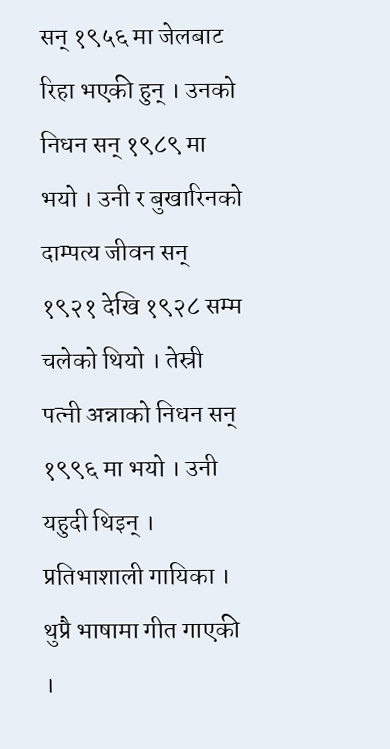सन् १९५६ मा जेलबाट रिहा भएकी हुन् । उनको निधन सन् १९८९ मा भयो । उनी र बुखारिनको दाम्पत्य जीवन सन् १९२१ देखि १९२८ सम्म चलेको थियो । तेस्री पत्नी अन्नाको निधन सन् १९९६ मा भयो । उनी यहुदी थिइन् । प्रतिभाशाली गायिका । थुप्रै भाषामा गीत गाएकी ।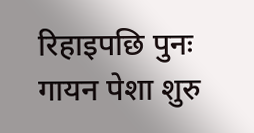रिहाइपछि पुनः गायन पेशा शुरु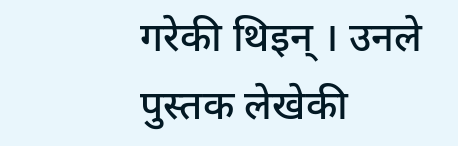गरेकी थिइन् । उनले पुस्तक लेखेकी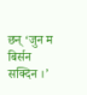छन् ‘जुन म बिर्सन सक्दिन ।’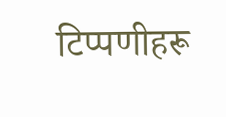टिप्पणीहरू